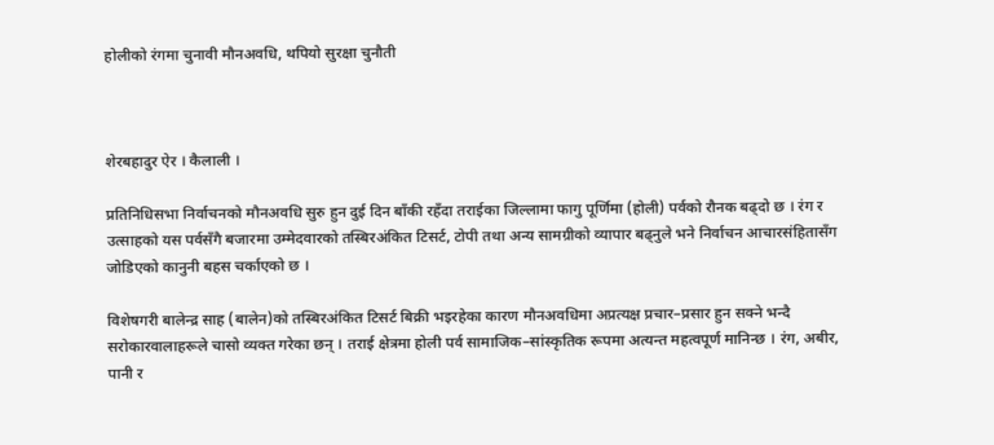होलीको रंगमा चुनावी मौनअवधि, थपियो सुरक्षा चुनौती



शेरबहादुर ऐर । कैलाली ।

प्रतिनिधिसभा निर्वाचनको मौनअवधि सुरु हुन दुई दिन बाँकी रहँदा तराईका जिल्लामा फागु पूर्णिमा (होली) पर्वको रौनक बढ्दो छ । रंग र उत्साहको यस पर्वसँगै बजारमा उम्मेदवारको तस्बिरअंकित टिसर्ट, टोपी तथा अन्य सामग्रीको व्यापार बढ्नुले भने निर्वाचन आचारसंहितासँग जोडिएको कानुनी बहस चर्काएको छ ।

विशेषगरी बालेन्द्र साह (बालेन)को तस्बिरअंकित टिसर्ट बिक्री भइरहेका कारण मौनअवधिमा अप्रत्यक्ष प्रचार–प्रसार हुन सक्ने भन्दै सरोकारवालाहरूले चासो व्यक्त गरेका छन् । तराई क्षेत्रमा होली पर्व सामाजिक–सांस्कृतिक रूपमा अत्यन्त महत्वपूर्ण मानिन्छ । रंग, अबीर, पानी र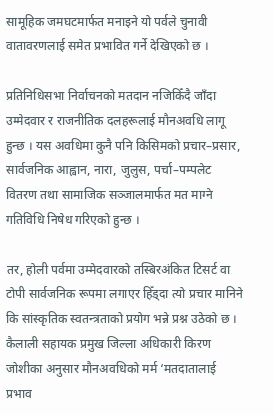सामूहिक जमघटमार्फत मनाइने यो पर्वले चुनावी वातावरणलाई समेत प्रभावित गर्ने देखिएको छ ।

प्रतिनिधिसभा निर्वाचनको मतदान नजिकिँदै जाँदा उम्मेदवार र राजनीतिक दलहरूलाई मौनअवधि लागू हुन्छ । यस अवधिमा कुनै पनि किसिमको प्रचार–प्रसार, सार्वजनिक आह्वान, नारा, जुलुस, पर्चा–पम्पलेट वितरण तथा सामाजिक सञ्जालमार्फत मत माग्ने गतिविधि निषेध गरिएको हुन्छ ।

तर, होली पर्वमा उम्मेदवारको तस्बिरअंकित टिसर्ट वा टोपी सार्वजनिक रूपमा लगाएर हिँड्दा त्यो प्रचार मानिने कि सांस्कृतिक स्वतन्त्रताको प्रयोग भन्ने प्रश्न उठेको छ । कैलाली सहायक प्रमुख जिल्ला अधिकारी किरण जोशीका अनुसार मौनअवधिको मर्म ‘मतदातालाई प्रभाव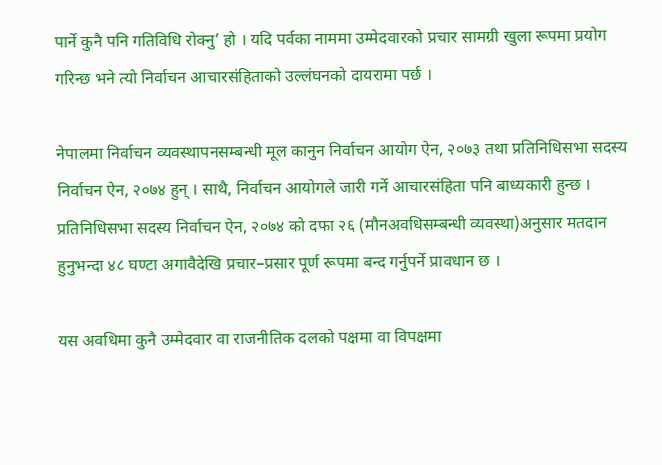पार्ने कुनै पनि गतिविधि रोक्नु’ हो । यदि पर्वका नाममा उम्मेदवारको प्रचार सामग्री खुला रूपमा प्रयोग गरिन्छ भने त्यो निर्वाचन आचारसंहिताको उल्लंघनको दायरामा पर्छ ।

नेपालमा निर्वाचन व्यवस्थापनसम्बन्धी मूल कानुन निर्वाचन आयोग ऐन, २०७३ तथा प्रतिनिधिसभा सदस्य निर्वाचन ऐन, २०७४ हुन् । साथै, निर्वाचन आयोगले जारी गर्ने आचारसंहिता पनि बाध्यकारी हुन्छ । प्रतिनिधिसभा सदस्य निर्वाचन ऐन, २०७४ को दफा २६ (मौनअवधिसम्बन्धी व्यवस्था)अनुसार मतदान हुनुभन्दा ४८ घण्टा अगावैदेखि प्रचार–प्रसार पूर्ण रूपमा बन्द गर्नुपर्ने प्रावधान छ ।

यस अवधिमा कुनै उम्मेदवार वा राजनीतिक दलको पक्षमा वा विपक्षमा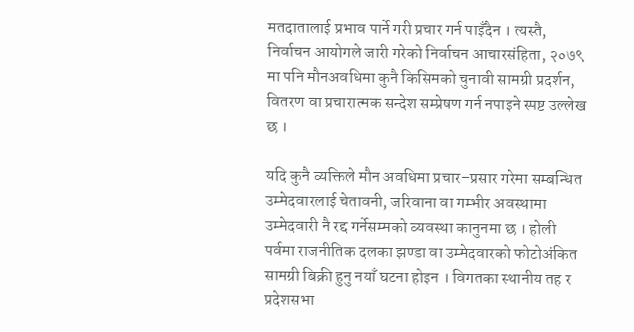मतदातालाई प्रभाव पार्ने गरी प्रचार गर्न पाइँदैन । त्यस्तै, निर्वाचन आयोगले जारी गरेको निर्वाचन आचारसंहिता, २०७९ मा पनि मौनअवधिमा कुनै किसिमको चुनावी सामग्री प्रदर्शन, वितरण वा प्रचारात्मक सन्देश सम्प्रेषण गर्न नपाइने स्पष्ट उल्लेख छ ।

यदि कुनै व्यक्तिले मौन अवधिमा प्रचार–प्रसार गरेमा सम्बन्धित उम्मेदवारलाई चेतावनी, जरिवाना वा गम्भीर अवस्थामा उम्मेदवारी नै रद्द गर्नेसम्मको व्यवस्था कानुनमा छ । होली पर्वमा राजनीतिक दलका झण्डा वा उम्मेदवारको फोटोअंकित सामग्री बिक्री हुनु नयाँ घटना होइन । विगतका स्थानीय तह र प्रदेशसभा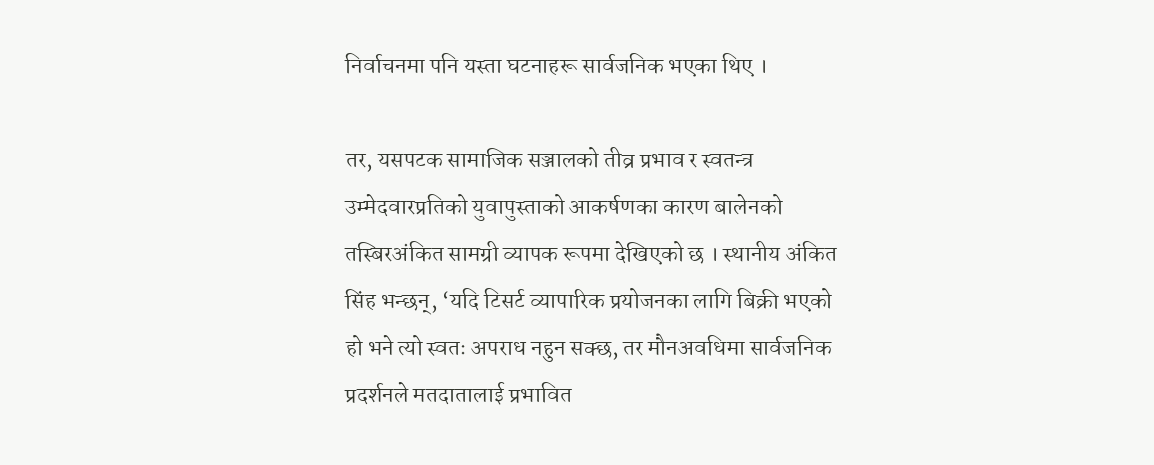निर्वाचनमा पनि यस्ता घटनाहरू सार्वजनिक भएका थिए ।

तर, यसपटक सामाजिक सञ्जालको तीव्र प्रभाव र स्वतन्त्र उम्मेदवारप्रतिको युवापुस्ताको आकर्षणका कारण बालेनको तस्बिरअंकित सामग्री व्यापक रूपमा देखिएको छ । स्थानीय अंकित सिंह भन्छन्, ‘यदि टिसर्ट व्यापारिक प्रयोजनका लागि बिक्री भएको हो भने त्यो स्वतः अपराध नहुन सक्छ, तर मौनअवधिमा सार्वजनिक प्रदर्शनले मतदातालाई प्रभावित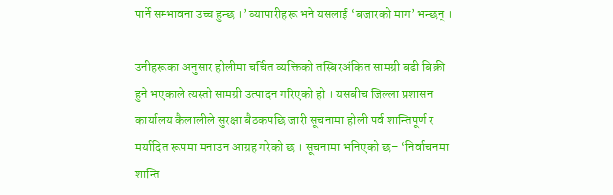पार्ने सम्भावना उच्च हुन्छ ।’ व्यापारीहरू भने यसलाई ‘बजारको माग’ भन्छन् ।

उनीहरूका अनुसार होलीमा चर्चित व्यक्तिको तस्बिरअंकित सामग्री बढी बिक्री हुने भएकाले त्यस्तो सामग्री उत्पादन गरिएको हो । यसबीच जिल्ला प्रशासन कार्यालय कैलालीले सुरक्षा बैठकपछि जारी सूचनामा होली पर्व शान्तिपूर्ण र मर्यादित रूपमा मनाउन आग्रह गरेको छ । सूचनामा भनिएको छ– ‘निर्वाचनमा शान्ति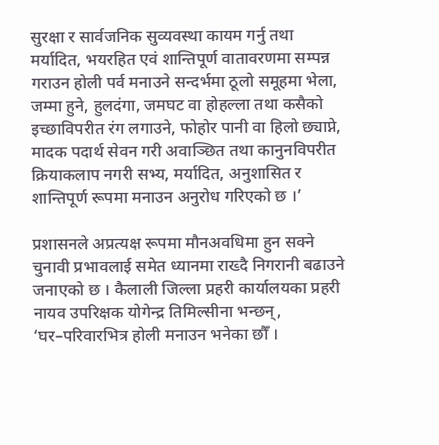सुरक्षा र सार्वजनिक सुव्यवस्था कायम गर्नु तथा मर्यादित, भयरहित एवं शान्तिपूर्ण वातावरणमा सम्पन्न गराउन होली पर्व मनाउने सन्दर्भमा ठूलो समूहमा भेला, जम्मा हुने, हुलदंगा, जमघट वा होहल्ला तथा कसैको इच्छाविपरीत रंग लगाउने, फोहोर पानी वा हिलो छ्याप्ने, मादक पदार्थ सेवन गरी अवाञ्छित तथा कानुनविपरीत क्रियाकलाप नगरी सभ्य, मर्यादित, अनुशासित र शान्तिपूर्ण रूपमा मनाउन अनुरोध गरिएको छ ।’

प्रशासनले अप्रत्यक्ष रूपमा मौनअवधिमा हुन सक्ने चुनावी प्रभावलाई समेत ध्यानमा राख्दै निगरानी बढाउने जनाएको छ । कैलाली जिल्ला प्रहरी कार्यालयका प्रहरी नायव उपरिक्षक योगेन्द्र तिमिल्सीना भन्छन्, ‘घर–परिवारभित्र होली मनाउन भनेका छौँ ।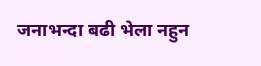जनाभन्दा बढी भेला नहुन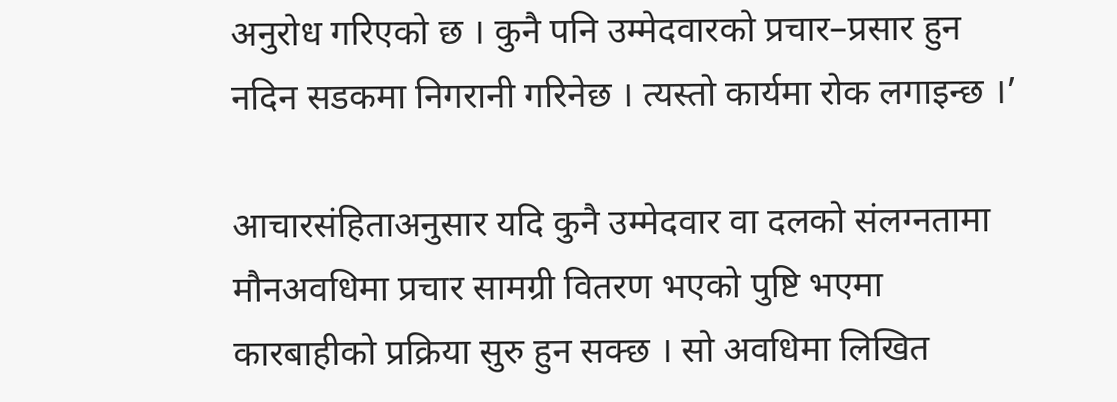अनुरोध गरिएको छ । कुनै पनि उम्मेदवारको प्रचार–प्रसार हुन नदिन सडकमा निगरानी गरिनेछ । त्यस्तो कार्यमा रोक लगाइन्छ ।’

आचारसंहिताअनुसार यदि कुनै उम्मेदवार वा दलको संलग्नतामा मौनअवधिमा प्रचार सामग्री वितरण भएको पुष्टि भएमा कारबाहीको प्रक्रिया सुरु हुन सक्छ । सो अवधिमा लिखित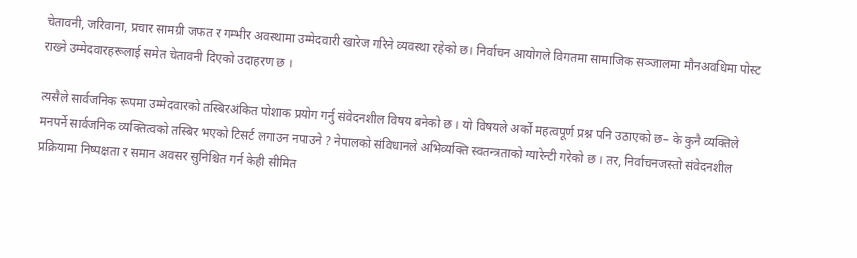चेतावनी, जरिवाना, प्रचार सामग्री जफत र गम्भीर अवस्थामा उम्मेदवारी खारेज गरिने व्यवस्था रहेको छ। निर्वाचन आयोगले विगतमा सामाजिक सञ्जालमा मौनअवधिमा पोस्ट राख्ने उम्मेदवारहरूलाई समेत चेतावनी दिएको उदाहरण छ ।

त्यसैले सार्वजनिक रूपमा उम्मेदवारको तस्बिरअंकित पोशाक प्रयोग गर्नु संवेदनशील विषय बनेको छ । यो विषयले अर्को महत्वपूर्ण प्रश्न पनि उठाएको छ– के कुनै व्यक्तिले मनपर्ने सार्वजनिक व्यक्तित्वको तस्बिर भएको टिसर्ट लगाउन नपाउने ? नेपालको संविधानले अभिव्यक्ति स्वतन्त्रताको ग्यारेन्टी गरेको छ । तर, निर्वाचनजस्तो संवेदनशील प्रक्रियामा निष्पक्षता र समान अवसर सुनिश्चित गर्न केही सीमित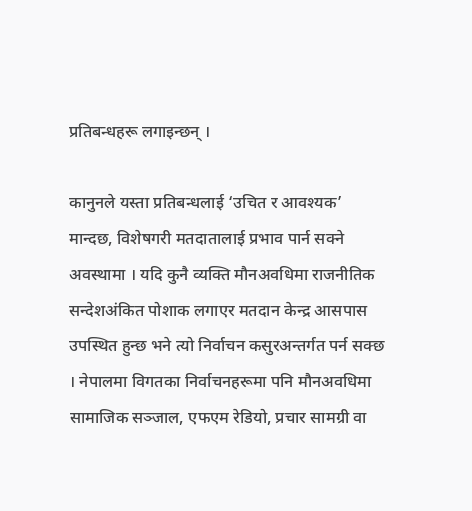प्रतिबन्धहरू लगाइन्छन् ।

कानुनले यस्ता प्रतिबन्धलाई ‘उचित र आवश्यक’ मान्दछ, विशेषगरी मतदातालाई प्रभाव पार्न सक्ने अवस्थामा । यदि कुनै व्यक्ति मौनअवधिमा राजनीतिक सन्देशअंकित पोशाक लगाएर मतदान केन्द्र आसपास उपस्थित हुन्छ भने त्यो निर्वाचन कसुरअन्तर्गत पर्न सक्छ । नेपालमा विगतका निर्वाचनहरूमा पनि मौनअवधिमा सामाजिक सञ्जाल, एफएम रेडियो, प्रचार सामग्री वा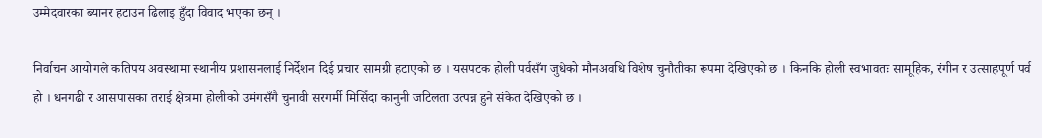उम्मेदवारका ब्यानर हटाउन ढिलाइ हुँदा विवाद भएका छन् ।

निर्वाचन आयोगले कतिपय अवस्थामा स्थानीय प्रशासनलाई निर्देशन दिई प्रचार सामग्री हटाएको छ । यसपटक होली पर्वसँग जुधेको मौनअवधि विशेष चुनौतीका रूपमा देखिएको छ । किनकि होली स्वभावतः सामूहिक, रंगीन र उत्साहपूर्ण पर्व हो । धनगढी र आसपासका तराई क्षेत्रमा होलीको उमंगसँगै चुनावी सरगर्मी मिसिँदा कानुनी जटिलता उत्पन्न हुने संकेत देखिएको छ ।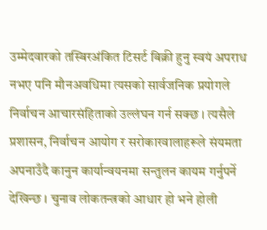उम्मेदवारको तस्बिरअंकित टिसर्ट बिक्री हुनु स्वयं अपराध नभए पनि मौनअवधिमा त्यसको सार्वजनिक प्रयोगले निर्वाचन आचारसंहिताको उल्लंघन गर्न सक्छ । त्यसैले प्रशासन, निर्वाचन आयोग र सरोकारवालाहरूले संयमता अपनाउँदै कानुन कार्यान्वयनमा सन्तुलन कायम गर्नुपर्ने देखिन्छ । चुनाव लोकतन्त्रको आधार हो भने होली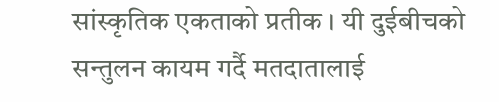सांस्कृतिक एकताको प्रतीक । यी दुईबीचको सन्तुलन कायम गर्दै मतदातालाई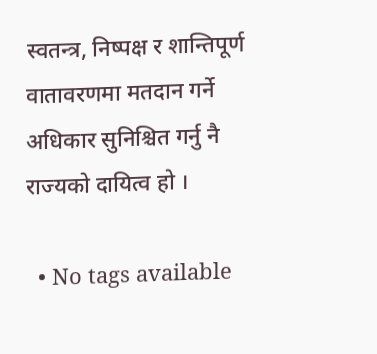स्वतन्त्र, निष्पक्ष र शान्तिपूर्ण वातावरणमा मतदान गर्ने अधिकार सुनिश्चित गर्नु नै राज्यको दायित्व हो ।

  • No tags available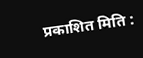प्रकाशित मिति :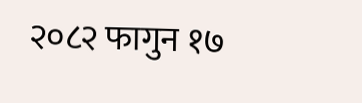२०८२ फागुन १७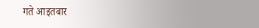गते आइतबार